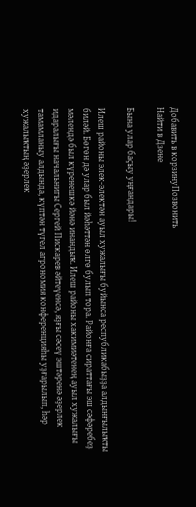Добавить в корзинуПозвонить
Найти в Дзене

Бына улар баҫыу уңғандары!

Илеш районы элек-электән ауыл хужалығы буйынса республикабыҙҙа алдынғылыҡты биләй. Бөгөн дә улар был йәһәттән өлгө булып тора. Районға сираттағы эш сәфәребеҙ мәлендә был күренешкә йәнә инандыҡ. Илеш районы хакимиәтенең ауыл хужалығы идаралығы начальнигы Сергей Пискарев әйтеүенсә, яҙғы сәсеү эштәренә әҙерлек тамамланыу алдында, күптән түгел агрономия конференцияһы уҙғарылып, һәр хужалыҡтың әҙерлек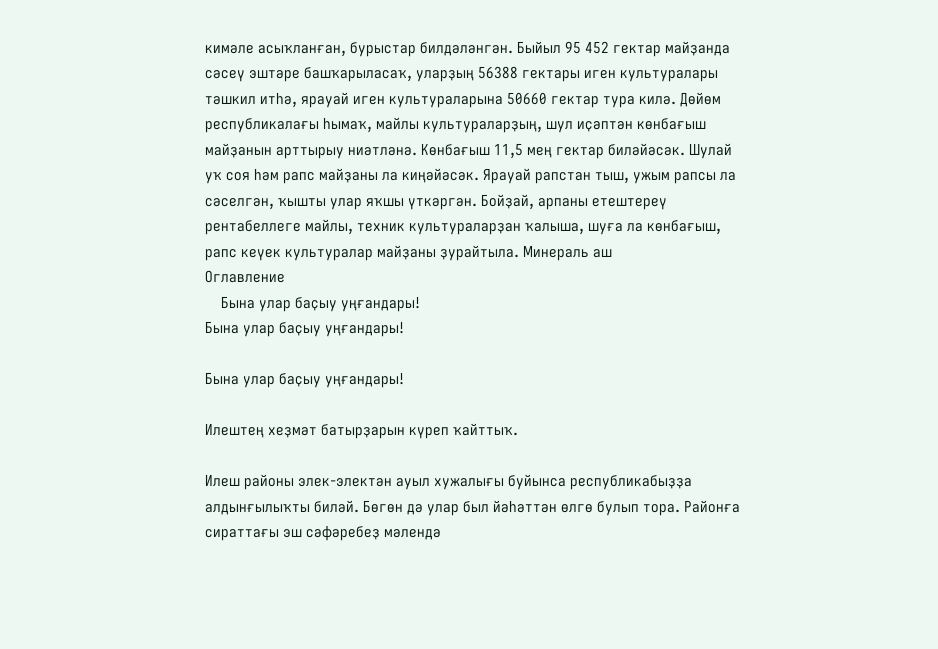кимәле асыҡланған, бурыстар билдәләнгән. Быйыл 95 452 гектар майҙанда сәсеү эштәре башҡарыласаҡ, уларҙың 56388 гектары иген культуралары тәшкил итһә, ярауай иген культураларына 50660 гектар тура килә. Дөйөм республикалағы һымаҡ, майлы культураларҙың, шул иҫәптән көнбағыш майҙанын арттырыу ниәтләнә. Көнбағыш 11,5 мең гектар биләйәсәк. Шулай уҡ соя һәм рапс майҙаны ла киңәйәсәк. Ярауай рапстан тыш, ужым рапсы ла сәселгән, ҡышты улар яҡшы үткәргән. Бойҙай, арпаны етештереү рентабеллеге майлы, техник культураларҙан ҡалыша, шуға ла көнбағыш, рапс кеүек культуралар майҙаны ҙурайтыла. Минераль аш
Оглавление
    Бына улар баҫыу уңғандары!
Бына улар баҫыу уңғандары!

Бына улар баҫыу уңғандары!

Илештең хеҙмәт батырҙарын күреп ҡайттыҡ.

Илеш районы элек-электән ауыл хужалығы буйынса республикабыҙҙа алдынғылыҡты биләй. Бөгөн дә улар был йәһәттән өлгө булып тора. Районға сираттағы эш сәфәребеҙ мәлендә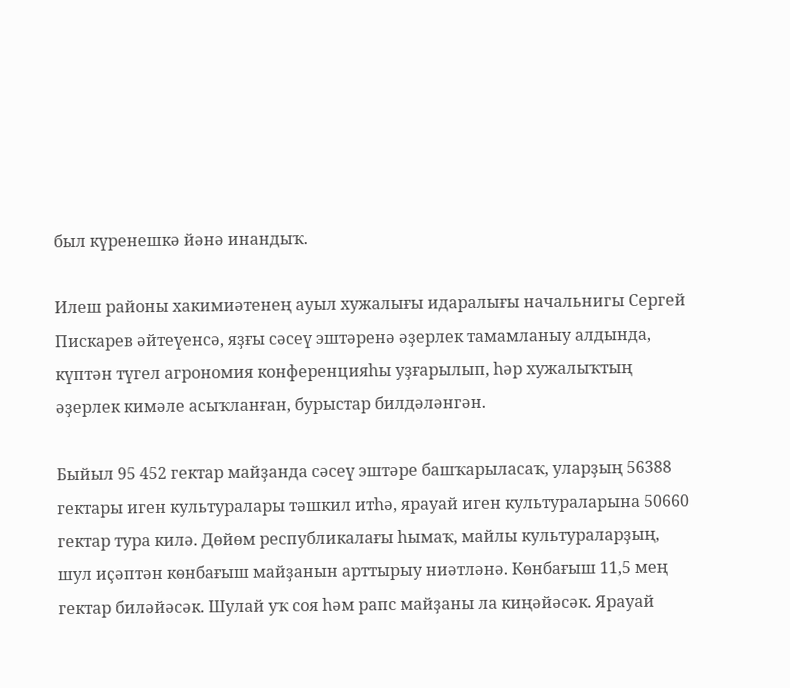был күренешкә йәнә инандыҡ.

Илеш районы хакимиәтенең ауыл хужалығы идаралығы начальнигы Сергей Пискарев әйтеүенсә, яҙғы сәсеү эштәренә әҙерлек тамамланыу алдында, күптән түгел агрономия конференцияһы уҙғарылып, һәр хужалыҡтың әҙерлек кимәле асыҡланған, бурыстар билдәләнгән.

Быйыл 95 452 гектар майҙанда сәсеү эштәре башҡарыласаҡ, уларҙың 56388 гектары иген культуралары тәшкил итһә, ярауай иген культураларына 50660 гектар тура килә. Дөйөм республикалағы һымаҡ, майлы культураларҙың, шул иҫәптән көнбағыш майҙанын арттырыу ниәтләнә. Көнбағыш 11,5 мең гектар биләйәсәк. Шулай уҡ соя һәм рапс майҙаны ла киңәйәсәк. Ярауай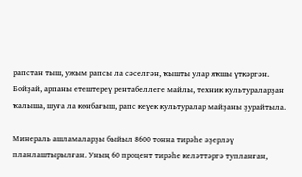рапстан тыш, ужым рапсы ла сәселгән, ҡышты улар яҡшы үткәргән. Бойҙай, арпаны етештереү рентабеллеге майлы, техник культураларҙан ҡалыша, шуға ла көнбағыш, рапс кеүек культуралар майҙаны ҙурайтыла.

Минераль ашламаларҙы быйыл 8600 тонна тирәһе әҙерләү планлаштырылған. Уның 60 процент тирәһе келәттәргә тупланған,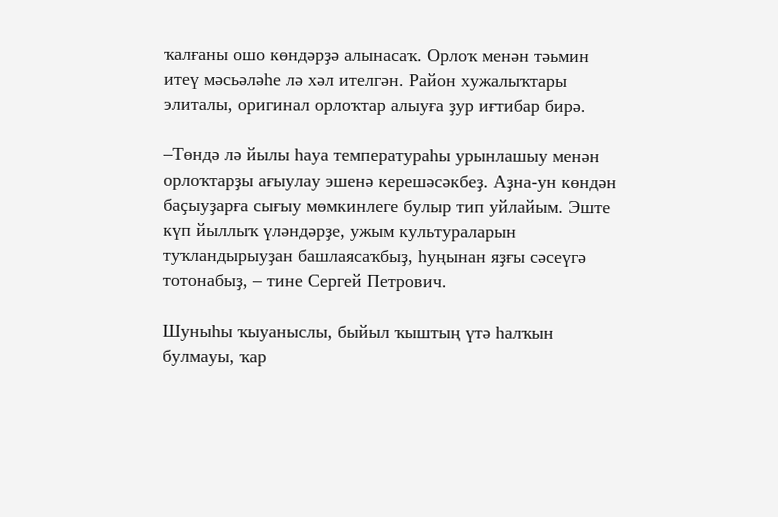ҡалғаны ошо көндәрҙә алынасаҡ. Орлоҡ менән тәьмин итеү мәсьәләһе лә хәл ителгән. Район хужалыҡтары элиталы, оригинал орлоҡтар алыуға ҙур иғтибар бирә.

–Төндә лә йылы һауа температураһы урынлашыу менән орлоҡтарҙы ағыулау эшенә керешәсәкбеҙ. Аҙна-ун көндән баҫыуҙарға сығыу мөмкинлеге булыр тип уйлайым. Эште күп йыллыҡ үләндәрҙе, ужым культураларын туҡландырыуҙан башлаясаҡбыҙ, һуңынан яҙғы сәсеүгә тотонабыҙ, – тине Сергей Петрович.

Шуныһы ҡыуаныслы, быйыл ҡыштың үтә һалҡын булмауы, ҡар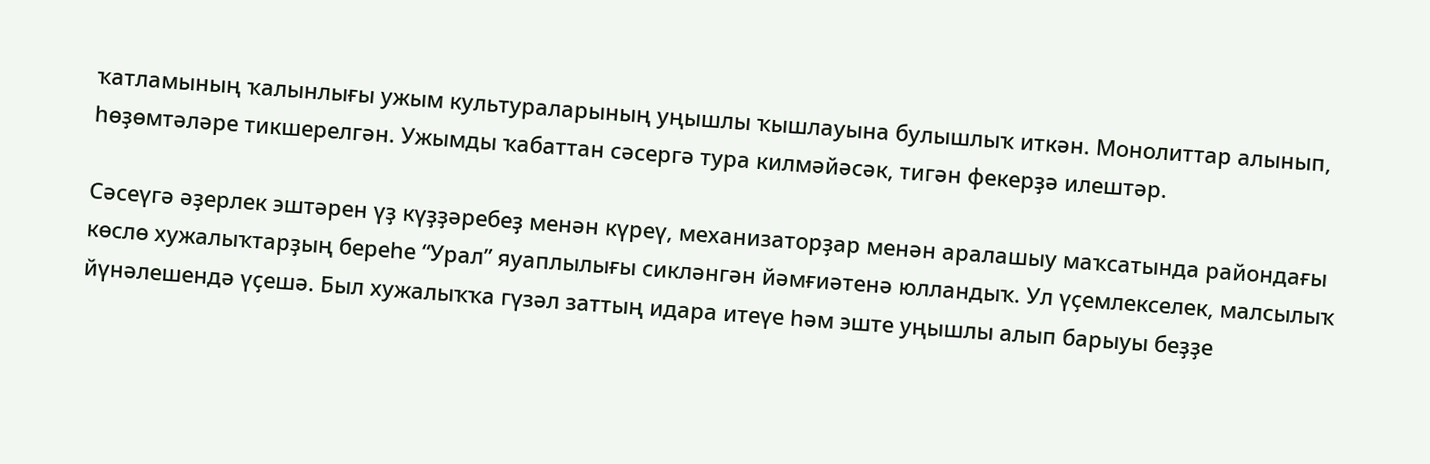ҡатламының ҡалынлығы ужым культураларының уңышлы ҡышлауына булышлыҡ иткән. Монолиттар алынып, һөҙөмтәләре тикшерелгән. Ужымды ҡабаттан сәсергә тура килмәйәсәк, тигән фекерҙә илештәр.

Сәсеүгә әҙерлек эштәрен үҙ күҙҙәребеҙ менән күреү, механизаторҙар менән аралашыу маҡсатында райондағы көслө хужалыҡтарҙың береһе “Урал” яуаплылығы сикләнгән йәмғиәтенә юлландыҡ. Ул үҫемлекселек, малсылыҡ йүнәлешендә үҫешә. Был хужалыҡҡа гүзәл заттың идара итеүе һәм эште уңышлы алып барыуы беҙҙе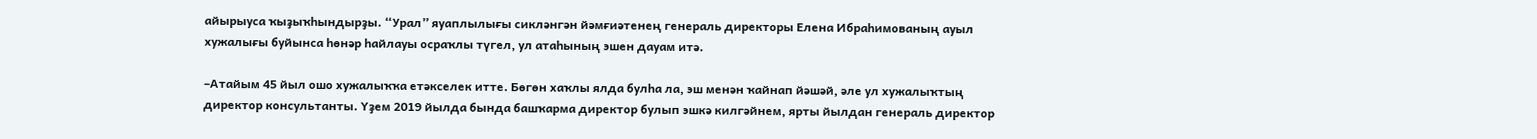айырыуса ҡыҙыҡһындырҙы. “Урал” яуаплылығы сикләнгән йәмғиәтенең генераль директоры Елена Ибраһимованың ауыл хужалығы буйынса һөнәр һайлауы осраҡлы түгел, ул атаһының эшен дауам итә.

–Атайым 45 йыл ошо хужалыҡҡа етәкселек итте. Бөгөн хаҡлы ялда булһа ла, эш менән ҡайнап йәшәй, әле ул хужалыҡтың директор консультанты. Үҙем 2019 йылда бында башҡарма директор булып эшкә килгәйнем, ярты йылдан генераль директор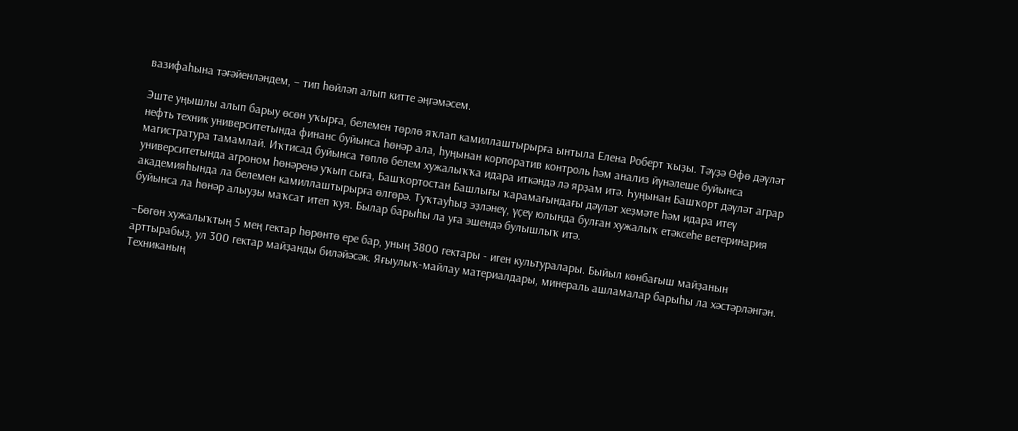вазифаһына тәғәйенләндем, – тип һөйләп алып китте әңгәмәсем.

Эште уңышлы алып барыу өсөн уҡырға, белемен төрлө яҡлап камиллаштырырға ынтыла Елена Роберт ҡыҙы. Тәүҙә Өфө дәүләт нефть техник университетында финанс буйынса һөнәр ала, һуңынан корпоратив контроль һәм анализ йүнәлеше буйынса магистратура тамамлай. Иҡтисад буйынса төплө белем хужалыҡҡа идара иткәндә лә ярҙам итә. Һуңынан Башҡорт дәүләт аграр университетында агроном һөнәренә уҡып сыға, Башҡортостан Башлығы ҡарамағындағы дәүләт хеҙмәте һәм идара итеү академияһында ла белемен камиллаштырырға өлгөрә. Туҡтауһыҙ эҙләнеү, үҫеү юлында булған хужалыҡ етәксеһе ветеринария буйынса ла һөнәр алыуҙы маҡсат итеп ҡуя. Былар барыһы ла уға эшендә булышлыҡ итә.

–Бөгөн хужалыҡтың 5 мең гектар һөрөнтө ере бар, уның 3800 гектары - иген культуралары. Быйыл көнбағыш майҙанын арттырабыҙ, ул 300 гектар майҙанды биләйәсәк. Яғыулыҡ-майлау материалдары, минераль ашламалар барыһы ла хәстәрләнгән. Техниканың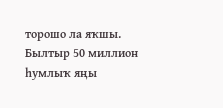торошо ла яҡшы. Былтыр 50 миллион һумлыҡ яңы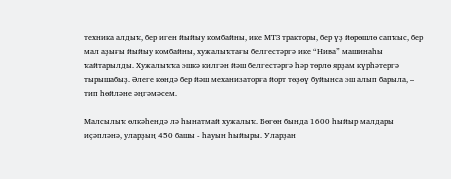техника алдыҡ, бер иген йыйыу комбайны, ике МТЗ тракторы, бер үҙ йөрөшлө сапҡыс, бер мал аҙығы йыйыу комбайны, хужалыҡтағы белгестәргә ике “Нива” машинаһы ҡайтарылды. Хужалыҡҡа эшкә килгән йәш белгестәргә һәр төрлө ярҙам күрһәтергә тырышабыҙ. Әлеге көндә бер йәш механизаторға йорт төҙөү буйынса эш алып барыла, – тип һөйләне әңгәмәсем.

Малсылыҡ өлкәһендә лә һынатмай хужалыҡ. Бөгөн бында 1600 һыйыр малдары иҫәпләнә, уларҙың 450 башы - һауын һыйыры. Уларҙан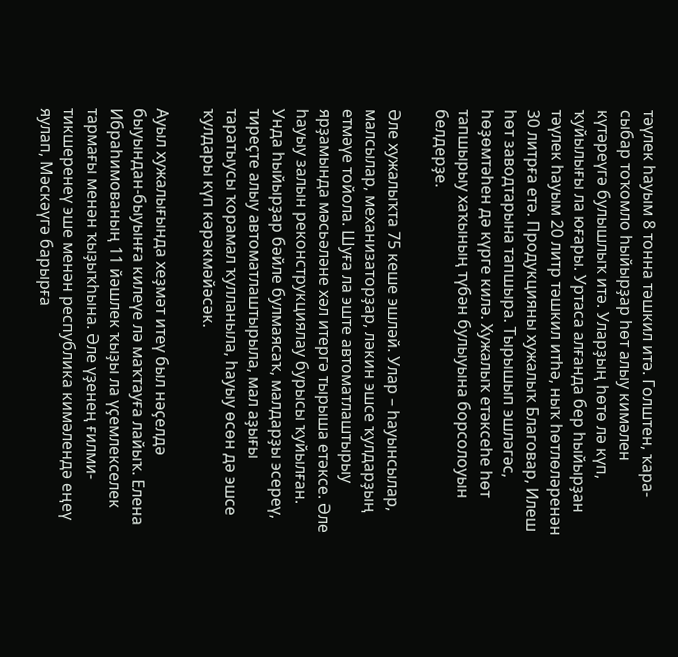тәүлек һауым 8 тонна тәшкил итә. Голштен, ҡара-сыбар тоҡомло һыйырҙар һөт алыу кимәлен күтәреүгә булышлыҡ итә. Уларҙың һөтө лә күп, ҡуйылығы ла юғары. Уртаса алғанда бер һыйырҙан тәүлек һауым 20 литр тәшкил итһә, ныҡ һөтлөләренән 30 литрға етә. Продукцияны хужалыҡ Благовар, Илеш һөт заводтарына тапшыра. Тырышып эшләгәс, һөҙөмтәһен дә күрге килә. Хужалыҡ етәксеһе һөт тапшырыу хаҡының түбән булыуына борсолоуын белдерҙе.

Әле хужалыҡта 75 кеше эшләй. Улар – һауынсылар, малсылар, механизаторҙар, ләкин эшсе ҡулдарҙың етмәүе тойола. Шуға ла эште автоматлаштырыу ярҙамында мәсьәләне хәл итергә тырыша етәксе. Әле һауыу залын реконструкциялау бурысы ҡуйылған. Унда һыйырҙар бәйле булмаясаҡ, малдарҙы эсереү, тиреҫте алыу автоматлаштырыла, мал аҙығы таратыусы ҡорамал ҡулланыла, һауыу өсөн дә эшсе ҡулдары күп кәрәкмәйәсәк.

Ауыл хужалығында хеҙмәт итеү был нәҫелдә быуындан-быуынға килеүе лә маҡтауға лайыҡ. Елена Ибраһимованың 11 йәшлек ҡыҙы ла үҫемлекселек тармағы менән ҡыҙыҡһына. Әле үҙенең ғилми-тикшеренеү эше менән республика кимәлендә еңеү яулап, Мәскәүгә барырға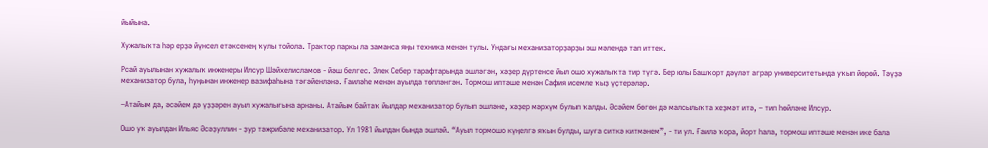йыйына.

Хужалыҡта һәр ерҙә йүнсел етәксенең ҡулы тойола. Трактор паркы ла заманса яңы техника менән тулы. Ундағы механизаторҙарҙы эш мәлендә тап иттек.

Рсай ауылынан хужалыҡ инженеры Илсур Шәйхелисламов - йәш белгес. Элек Себер тарафтарында эшләгән, хәҙер дүртенсе йыл ошо хужалыҡта тир түгә. Бер юлы Башҡорт дәүләт аграр университетында уҡып йөрөй. Тәүҙә механизатор була, һуңынан инженер вазифаһына тәғәйенләнә. Ғаиләһе менән ауылда төпләнгән. Тормош иптәше менән Сафия исемле ҡыҙ үҫтерәләр.

–Атайым да, әсәйем дә үҙҙәрен ауыл хужалығына арнаны. Атайым байтаҡ йылдар механизатор булып эшләне, хәҙер мәрхүм булып ҡалды. Әсәйем бөгөн дә малсылыҡта хеҙмәт итә, – тип һөйләне Илсур.

Ошо уҡ ауылдан Ильяс Әсәҙуллин - ҙур тәжрибәле механизатор. Ул 1981 йылдан бында эшләй. “Ауыл тормошо күңелгә яҡын булды, шуға ситкә китмәнем”, - ти ул. Ғаилә ҡора, йорт һала, тормош иптәше менән ике бала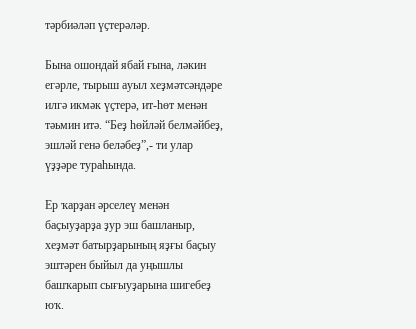тәрбиәләп үҫтерәләр.

Бына ошондай ябай ғына, ләкин егәрле, тырыш ауыл хеҙмәтсәндәре илгә икмәк үҫтерә, ит-һөт менән тәьмин итә. “Беҙ һөйләй белмәйбеҙ, эшләй генә беләбеҙ”,- ти улар үҙҙәре тураһында.

Ер ҡарҙан әрселеү менән баҫыуҙарҙа ҙур эш башланыр, хеҙмәт батырҙарының яҙғы баҫыу эштәрен быйыл да уңышлы башҡарып сығыуҙарына шигебеҙ юҡ.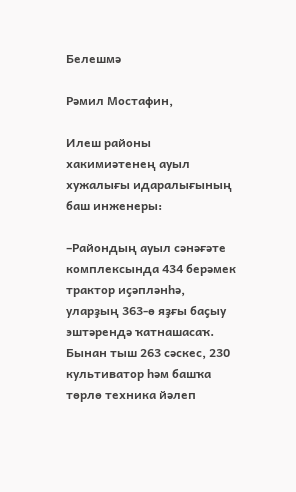Белешмә

Рәмил Мостафин,

Илеш районы хакимиәтенең ауыл хужалығы идаралығының баш инженеры:

–Райондың ауыл сәнәғәте комплексында 434 берәмек трактор иҫәпләнһә, уларҙың 363-ө яҙғы баҫыу эштәрендә ҡатнашасаҡ. Бынан тыш 263 сәскес, 230 культиватор һәм башҡа төрлө техника йәлеп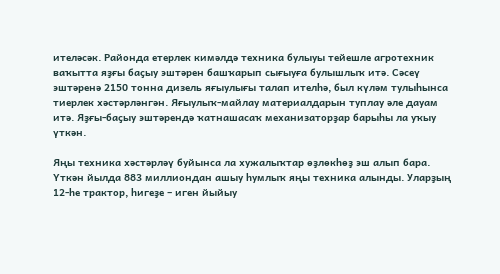ителәсәк. Районда етерлек кимәлдә техника булыуы тейешле агротехник ваҡытта яҙғы баҫыу эштәрен башҡарып сығыуға булышлыҡ итә. Сәсеү эштәренә 2150 тонна дизель яғыулығы талап ителһә, был күләм тулыһынса тиерлек хәстәрләнгән. Яғыулыҡ-майлау материалдарын туплау әле дауам итә. Яҙғы-баҫыу эштәрендә ҡатнашасаҡ механизаторҙар барыһы ла уҡыу үткән.

Яңы техника хәстәрләү буйынса ла хужалыҡтар өҙлөкһөҙ эш алып бара. Үткән йылда 883 миллиондан ашыу һумлыҡ яңы техника алынды. Уларҙың 12-һе трактор, һигеҙе – иген йыйыу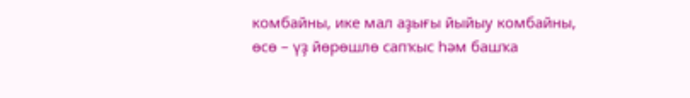комбайны, ике мал аҙығы йыйыу комбайны, өсө – үҙ йөрөшлө сапҡыс һәм башҡа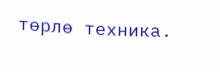төрлө техника.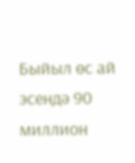Быйыл өс ай эсендә 90 миллион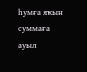һумға яҡын суммаға ауыл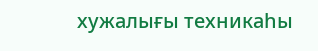хужалығы техникаһы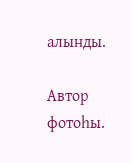алынды.

Автор фотоһы.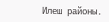Илеш районы.